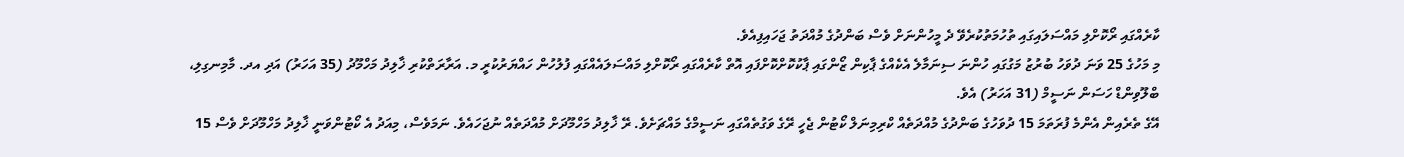ކާރެއްގައި ރޯކޮށްލި މައްސަލައިގައި ތުހުމަތުކުރެވޭ ދެ މީހުންނަށް ވެސް ބަންދުގެ މުއްދަތު ޖަހައިފިއެވެ.
މި މަހުގެ 25 ވަނަ ދުވަހު ބުރުޒު މަގުގައި ހުންނަ ސިނަމާލެ އެކެއްގެ ޕާކިން ޒޯންގައި ޕާކުކޮށްކޮށްފައި އޮތް ކާރެއްގައި ރޯކޮށްލި މައްސަލައެއްގައި ފުލުހުން ހައްޔަރުކުރީ މ. އަރާރަތްކުރި ޚާލިދު މަހްމޫދު (35 އަހަރު) އަދި އދ. މާމިނގިލި، ބްލޫވިންޑް ހަސަން ނަސީމް (31 އަހަރު) އެވެ.
އޭގެ ތެރެއިން އެންމެ ފުރަތަމަ 15 ދުވަހުގެ ބަންދުގެ މުއްދަތެއް ކްރިމިނަލް ކޯޓުން ޖެހީ ރޭގެ ވަގުތެއްގައި ނަސީމްގެ މައްޗަށެވެ. ރޭ ޚާލިދު މަހްމޫދަށް މުއްދަތެއް ނުޖަހައެވެ. ނަމަވެސް، މިއަދު އެ ކޯޓުންވަނީ ޚާލިދު މަހްމޫދަށް ވެސް 15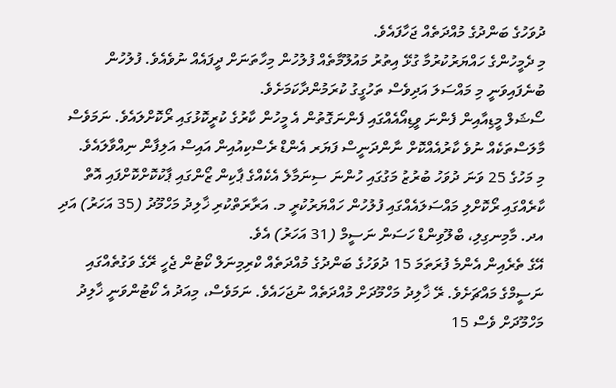ދުވަހުގެ ބަންދުގެ މުއްދަތެއް ޖަހާފައެވެ.
މި ދެމީހުންގެ ހައްޔަރުކުރުމާ ގުޅޭ އިތުރު މައުލޫމާތެއް ފުލުހުން މިހާތަނަށް ދީފައެއް ނުވެއެވެ. ފުލުހުން ބުނެފައިވަނީ މި މައްސަލަ އަދިވެސް ތަހުގީގު ކުރަމުންދާކަމަށެވެ.
ސޯޝަލް މީޑިއާއިން ފެންނަ ވީޑިއޯއެއްގައި ފެންނަގޮތުން އެ މީހުން ކާރުގެ ކުރީކޮޅުގައި ރޯކޮށްލައެވެ. ނަމަވެސް މާލަސްތަކެއް ނުވެ ކާރުއެއްކޮށް ނާންދަނީސް ފަޔަރ އެންޑް ރެސްކިއުއިން އައިސް އަލިފާން ނިއްވާލައެވެ.
މި މަހުގެ 25 ވަނަ ދުވަހު ބުރުޒު މަގުގައި ހުންނަ ސިނަމާލެ އެކެއްގެ ޕާކިން ޒޯންގައި ޕާކުކޮށްކޮށްފައި އޮތް ކާރެއްގައި ރޯކޮށްލި މައްސަލައެއްގައި ފުލުހުން ހައްޔަރުކުރީ މ. އަރާރަތްކުރި ޚާލިދު މަހްމޫދު (35 އަހަރު) އަދި އދ. މާމިނގިލި، ބްލޫވިންޑް ހަސަން ނަސީމް (31 އަހަރު) އެވެ.
އޭގެ ތެރެއިން އެންމެ ފުރަތަމަ 15 ދުވަހުގެ ބަންދުގެ މުއްދަތެއް ކްރިމިނަލް ކޯޓުން ޖެހީ ރޭގެ ވަގުތެއްގައި ނަސީމްގެ މައްޗަށެވެ. ރޭ ޚާލިދު މަހްމޫދަށް މުއްދަތެއް ނުޖަހައެވެ. ނަމަވެސް، މިއަދު އެ ކޯޓުންވަނީ ޚާލިދު މަހްމޫދަށް ވެސް 15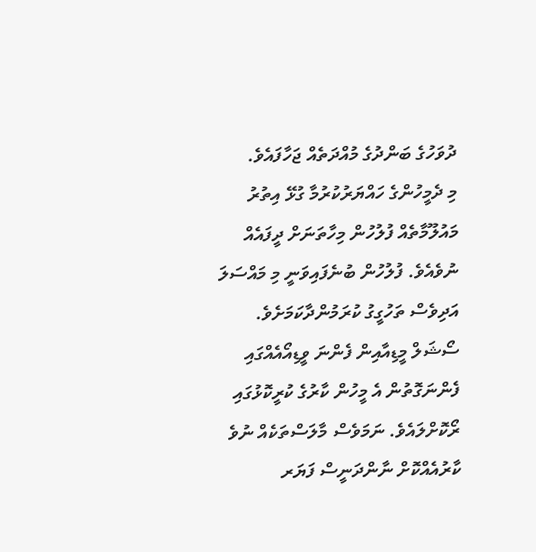ދުވަހުގެ ބަންދުގެ މުއްދަތެއް ޖަހާފައެވެ.
މި ދެމީހުންގެ ހައްޔަރުކުރުމާ ގުޅޭ އިތުރު މައުލޫމާތެއް ފުލުހުން މިހާތަނަށް ދީފައެއް ނުވެއެވެ. ފުލުހުން ބުނެފައިވަނީ މި މައްސަލަ އަދިވެސް ތަހުގީގު ކުރަމުންދާކަމަށެވެ.
ސޯޝަލް މީޑިއާއިން ފެންނަ ވީޑިއޯއެއްގައި ފެންނަގޮތުން އެ މީހުން ކާރުގެ ކުރީކޮޅުގައި ރޯކޮށްލައެވެ. ނަމަވެސް މާލަސްތަކެއް ނުވެ ކާރުއެއްކޮށް ނާންދަނީސް ފަޔަރ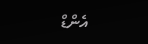އެންޑް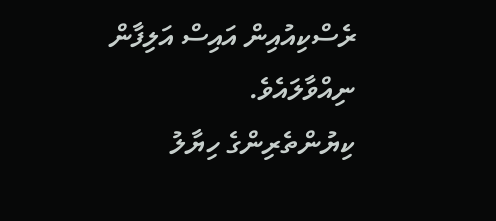ރެސްކިއުއިން އައިސް އަލިފާން ނިއްވާލައެވެ.
ކިޔުންތެރިންގެ ހިޔާލު